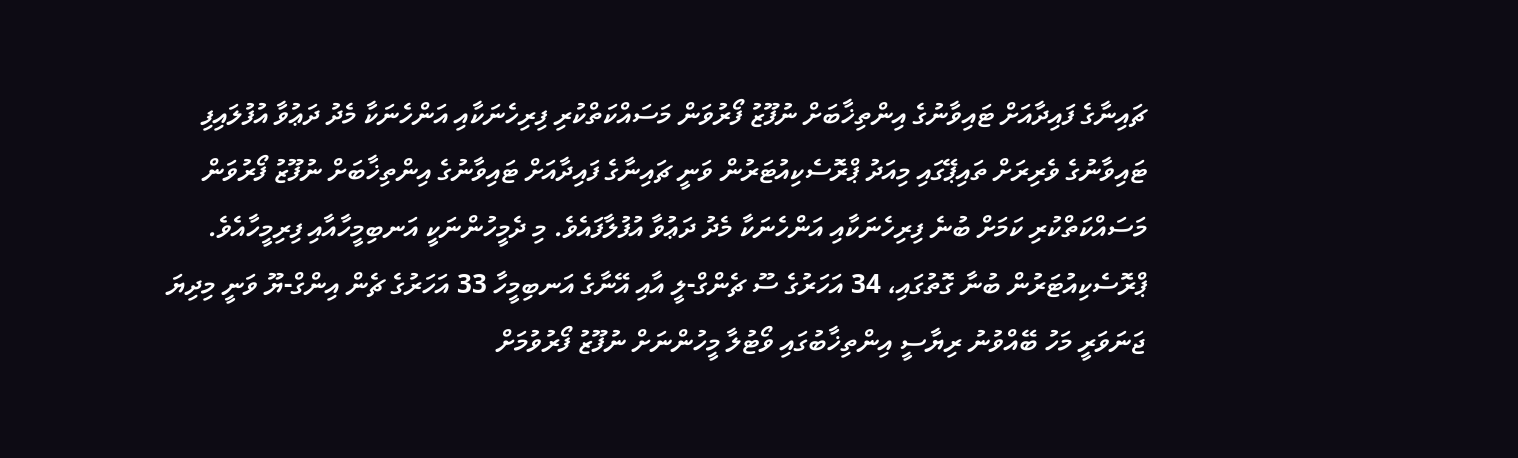ޗައިނާގެ ފައިދާއަށް ޓައިވާނުގެ އިންތިޚާބަށް ނުފޫޒު ފޯރުވަން މަސައްކަތްކުރި ފިރިހެނަކާއި އަންހެނަކާ މެދު ދަޢުވާ އުފުލައިފި
ޓައިވާނުގެ ވެރިރަށް ތައިޕޭގައި މިއަދު ޕްރޮސެކިއުޓަރުން ވަނީ ޗައިނާގެ ފައިދާއަށް ޓައިވާނުގެ އިންތިޚާބަށް ނުފޫޒު ފޯރުވަން މަސައްކަތްކުރި ކަމަށް ބުނެ ފިރިހެނަކާއި އަންހެނަކާ މެދު ދަޢުވާ އުފުލާފައެވެ. މި ދެމީހުންނަކީ އަނބިމީހާއާއި ފިރިމީހާއެވެ.
ޕްރޮސެކިއުޓަރުން ބުނާ ގޮތުގައި، 34 އަހަރުގެ ސޫ ޗެންގް-ލީ އާއި އޭނާގެ އަނބިމީހާ 33 އަހަރުގެ ޗެން އިންގް-ޔޫ ވަނީ މިދިޔަ ޖަނަވަރީ މަހު ބޭއްވުނު ރިޔާސީ އިންތިޚާބުގައި ވޯޓުލާ މީހުންނަށް ނުފޫޒު ފޯރުވުމަށް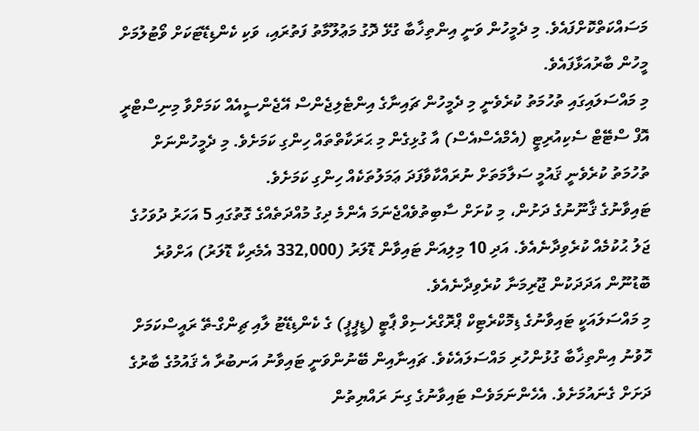މަސައްކަތްކޮށްފައެވެ. މި ދެމީހުން ވަނީ އިންތިޚާބާ ގުޅޭ ދޮގު މަޢުލޫމާތު ފަތުރައި، ވަކި ކެންޑިޑޭޓަކަށް ވޯޓުލުމަށް މީހުން ބާރުއަޅާފައެވެ.
މި މައްސަލައިގައި ތުހުމަތު ކުރެވެނީ މި ދެމީހުން ޗައިނާގެ އިންޓެލިޖެންސް އޭޖެންސީއެއް ކަމަށްވާ މިނިސްޓްރީ އޮފް ސްޓޭޓް ސެކިއުރިޓީ (އެމްއެސްއެސް) އާ ގުޅިގެން މި ޙަރަކާތްތައް ހިންގި ކަމަށެވެ. މި ދެމީހުންނަށް ތުހުމަތު ކުރެވެނީ ޤައުމީ ސަލާމަތަށް ނުރައްކާވާފަދަ ޢަމަލުތަކެއް ހިންގި ކަމަށެވެ.
ޓައިވާނުގެ ޤާނޫނުގެ ދަށުން، މި ކުށަށް ސާބިތުވެއްޖެނަމަ އެންމެ ދިގު މުއްދަތެއްގެ ގޮތުގައި 5 އަހަރު ދުވަހުގެ ޖަލު ޙުކުމެއް ކުރެވިދާނެއެވެ. އަދި 10 މިލިއަން ޓައިވާން ޑޮލަރު (332,000 އެމެރިކާ ޑޮލަރު) އަށްވުރެ ބޮޑުނޫން އަދަދަކުން ޖޫރިމަނާ ކުރެވިދާނެއެވެ.
މި މައްސަލައަކީ ޓައިވާނުގެ ޑިމޮކްރެޓިކް ޕްރޮގްރެސިވް ޕާޓީ (ޑީޕީޕީ) ގެ ކެންޑިޑޭޓު ލާއި ޗިންގް-ތޭ ރައީސްކަމަށް ހޮވުނު އިންތިޚާބާ ގުޅުންހުރި މައްސަލައެކެވެ. ޗައިނާއިން ބޭނުންވަނީ ޓައިވާނު އަނބުރާ އެ ޤައުމުގެ ބާރުގެ ދަށަށް ގެނައުމަށެވެ. އެހެންނަމަވެސް ޓައިވާނުގެ ގިނަ ރައްޔިތުން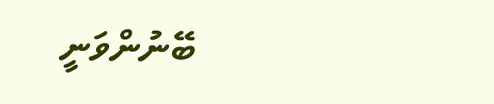ބޭނުންވަނީ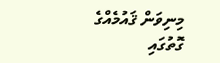މިނިވަން ޤައުމެއްގެ ގޮތުގައި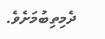ދެމިތިބުމަށެވެ.